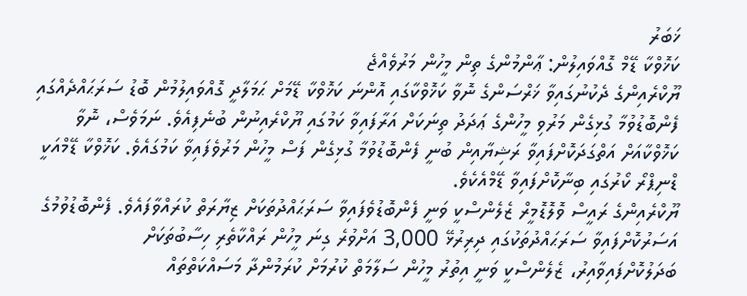ޚަބަރު
ކަޚޮވްކާ ޑޭމް ގޮއްވައިލުން: ޢާންމުންގެ ތިން މީހުން މަރުވެއްޖެ
ޔޫކްރެއިންގެ ދެކުނުގައިވާ ޚަރްސަންގެ ނޮވާ ކަޚޮވްކާގައި އޮންނަ ކަޚޮވްކާ ޑޭމަށް ޙަމަލާދީ ގޮއްވައިލުމުން ބޮޑު ސަރަޙައްދެއްގައި ފެންބޮޑުވުމާ ގުޅިގެން މަރުވި މީހުންގެ ޢަދަދު ތިނަކަށް އަރާފައިވާ ކަމުގައި ޔޫކްރެއިނުން ބުނެފިއެވެ. ނަމަވެސް، ނޮވާ ކަޚޮވްކާއަށް އަތްގަދަކޮށްފައިވާ ރަޝިޔާއިން ބުނީ ފެންބޮޑުވުމާ ގުޅިގެން ފަސް މީހުން މަރުވެފައިވާ ކަމުގައެވެ. ކަޚޮވްކާ ޑޭމްއަކީ ޑްނިޕްރޯ ކޯރުގައި ބިނާކޮށްފައިވާ ޑޭމްއެކެވެ.
ޔޫކްރެއިންގެ ރައީސް ވޮލޮޑޮމީރް ޒެލެންސްކީ ވަނީ ފެންބޮޑުވެފައިވާ ސަރަޙައްދުތަކަށް ޒިޔާރަތް ކުރައްވާފައެވެ. ފެންބޮޑުވުމުގެ އަސަރުކޮށްފައިވާ ސަރަޙައްދުތަކުގައި ދިރިރުޅޭ 3,000 އަށްވުރެ ގިނަ މީހުން ރައްކާތެރި ހިސާބުތަކަށް ބަދަލުކޮށްފައިވާއިރު، ޒެލެންސްކީ ވަނީ އިތުރު މީހުން ސަލާމަތް ކުރުމަށް ކުރަމުންދާ މަސައްކަތްތައް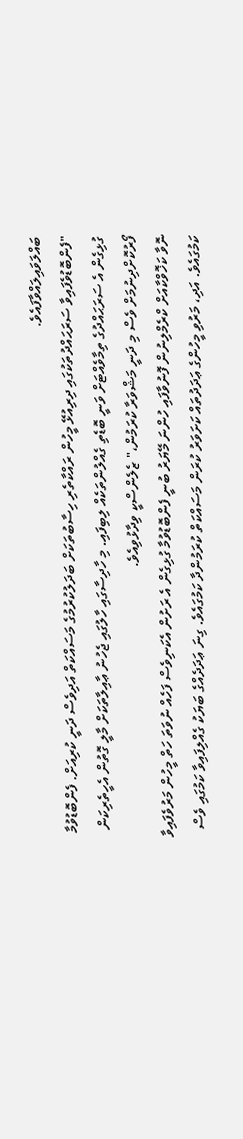ބައްލަވައިލައްވާފައެވެ.
"ފެންބޮޑުވެފައިވާ ސަރަޙައްދުތަކުގައި ދިރިއުޅޭ މީހުން ރައްކާތެރި ހިސާބުތަކަށް ބަދަލުކުރުމުގެ މަސައްކަތް އަދިވެސް ދަނީ ކުރިއަށް. ފެންބޮޑުވުމާ ގުޅިގެން އެ ސަރަޙައްދުގެ ތިމާވެއްޓަށް ވަނީ ބޮޑެތި ގެއްލުންތަކެއް ލިބިފައި. މި ހާދިސާގައި ހާލުގައި ޖެހުނު ޢާއިލާތަކަށް މާލީ ގޮތުން އެހީތެރިކަން ފޯރުކޮށްދިނުމަށް ވެސް މި ދަނީ މަޝްވަރާ ކުރަމުން،" ޒެލެންސްކީ ވިދާޅުވިއެވެ.
ނޮވާ ކަޚޮވްކާއަށް ކްރެމްލިނުން ފޮނުވާފައި ހުންނަ މޭޔަރު ބުނީ ފެންބޮޑުވުމާ ގުޅިގެން އެ ރަށުން އެކަނިވެސް ފަހެއް ނުވަތަ ހަތް މީހުން މަރުވެފައިވާ ކަމުގައެވެ. އަދި، މަރުވި މީހުންގެ ޢަދަދުތައް ކަށަވަރު ކުރަން މަސައްކަތް ކުރަމުންދާ ކަމުގައެވެ. ގިނަ ޢަދަދެއްގެ ބަޔަކު ގެއްލިފައިވާ ކަމުގައި ވެސް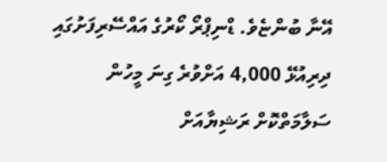އޭނާ ބުންޏެވެ. ޑްނިޕްރޯ ކޯރުގެ އައްސޭރިފަށުގައި ދިރިއުޅޭ 4,000 އަށްވުރެ ގިނަ މީހުން ސަލާމަތްކޮށް ރަޝިޔާއަށް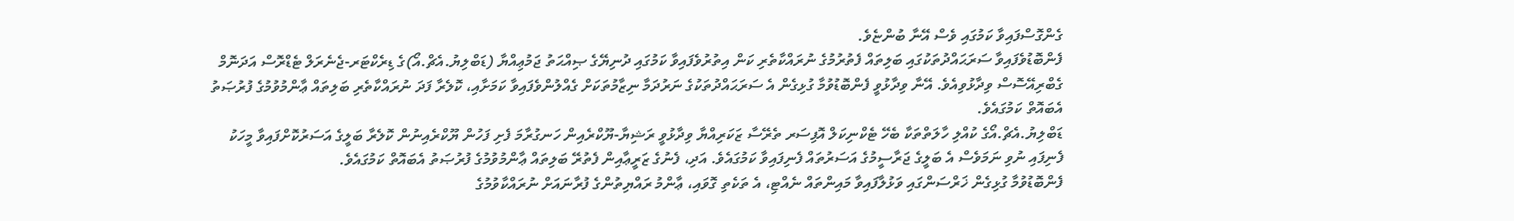ގެންގޮސްފައިވާ ކަމުގައި ވެސް އޭނާ ބުންޏެވެ.
ފެންބޮޑުވެފައިވާ ސަރަޙައްދުތަކުގައި ބަލިތައް ފެތުރުމުގެ ނުރައްކާތެރި ކަން އިތުރުވެފައިވާ ކަމުގައި ދުނިޔޭގެ ޞިއްޙަތު ޖަމުޢިއްޔާ (ޑަބްލިޔު.އެޗް.އޯ)ގެ ޑިރެކްޓަރ-ޖެނެރަލް ޓެޑްރޮސް އަދަނޮމް ގެބްރިއޭސޮސް ވިދާޅުވިއެވެ. އޭނާ ވިދާޅުވީ ފެންބޮޑުވުމާ ގުޅިގެން އެ ސަރަޙައްދުތަކުގެ ނަރުދަމާ ނިޒާމުތަކަށް ގެއްލުންވެފައިވާ ކަމަށާއި، ކޮލެރާ ފަދަ ނުރައްކާތެރި ބަލިތައް ޢާންމުވުމުގެ ފުރުޞަތު އެބައޮތް ކަމުގައެވެ.
ޑަބްލިޔު.އެޗް.އޯގެ ކުއްލި ހާލަތްތަކާ ބެހޭ ޓެކްނިކަލް އޮފިސަރ ތެރޭސާ ޒަކަރިއްޔާ ވިދާޅުވީ ރަޝިޔާ-ޔޫކްރެއިން ހަނގުރާމަ ފެށި ފަހުން ޔޫކްރެއިނުން ކޮލެރާ ބަލީގެ އަސަރުކޮށްފައިވާ މީހަކު ފެނިފައި ނުވި ނަމަވެސް އެ ބަލީގެ ޖަރާސީމުގެ އަސަރުތައް ފެނިފައިވާ ކަމުގައެވެ. އަދި، ފެނުގެ ޒަރީޢާއިން ފެތުރޭ ބަލިތައް ޢާންމުވުމުގެ ފުރުޞަތު އެބައޮތް ކަމުގައެވެ.
ފެންބޮޑުވުމާ ގުޅިގެން ޚަރްސަންގައި ވަޅުލާފައިވާ މައިންތައް ނެއްޓި، އެ ތަކެތި ގޮވައި، ޢާންމު ރައްޔިތުންގެ ފުރާނައަށް ނުރައްކާވުމުގެ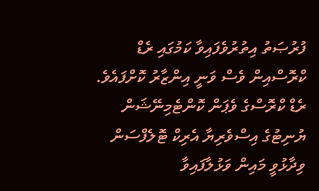ފުރުޞަތު އިތުރުވެފައިވާ ކަމުގައި ރެޑް ކްރޮސްއިން ވެސް ވަނީ އިންޒާރު ކޮށްފައެވެ. ރެޑް ކްރޮސްގެ ވެޕަން ކޮންޓެމިނޭޝަން ޔުނިޓުގެ އިސްވެރިޔާ އެރިކް ޓޮލެފްސަން ވިދާޅުވީ މައިން ވަޅުލާފައިވާ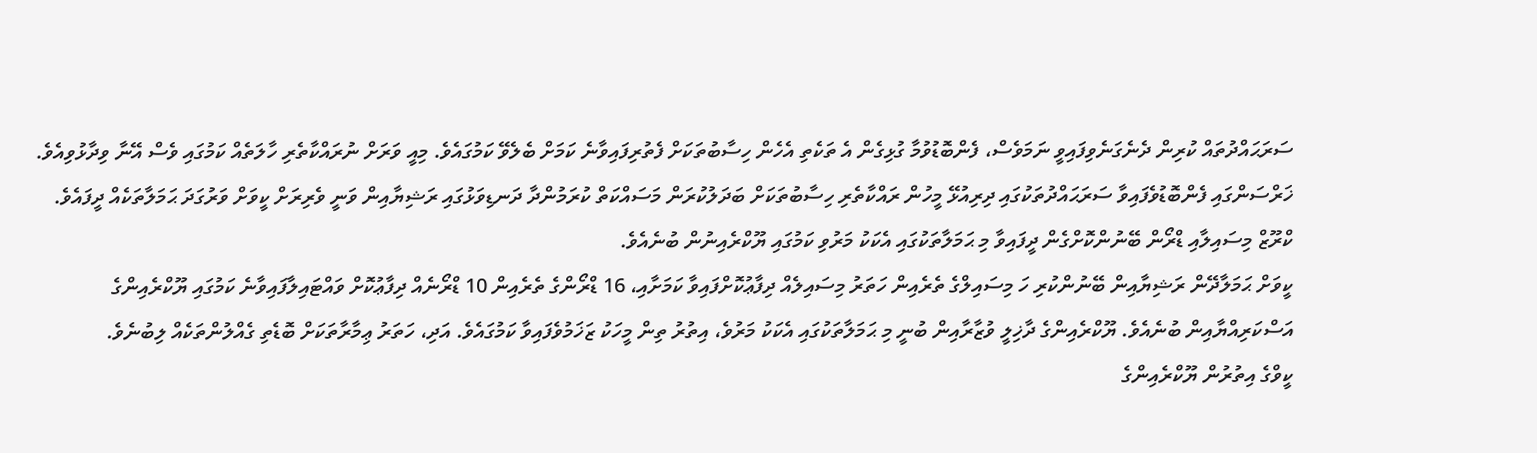ސަރަޙައްދުތައް ކުރިން ދެނެގަނެވިފައިވީ ނަމަވެސް، ފެންބޮޑުވުމާ ގުޅިގެން އެ ތަކެތި އެހެން ހިސާބުތަކަށް ފެތުރިފައިވާނެ ކަމަށް ބެލެވޭ ކަމުގައެވެ. މިއީ ވަރަށް ނުރައްކާތެރި ހާލަތެއް ކަމުގައި ވެސް އޭނާ ވިދާޅުވިއެވެ.
ޚަރްސަންގައި ފެންބޮޑުވެފައިވާ ސަރަޙައްދުތަކުގައި ދިރިއުޅޭ މީހުން ރައްކާތެރި ހިސާބުތަކަށް ބަދަލުކުރަން މަސައްކަތް ކުރަމުންދާ ދަނޑިވަޅުގައި ރަޝިޔާއިން ވަނީ ވެރިރަށް ކީވަށް ވަރުގަދަ ޙަމަލާތަކެއް ދީފައެވެ. ކްރޫޒް މިސައިލާއި ޑްރޯން ބޭނުންކޮށްގެން ދީފައިވާ މި ޙަމަލާތަކުގައި އެކަކު މަރުވި ކަމުގައި ޔޫކްރެއިނުން ބުނެއެވެ.
ކީވަށް ޙަމަލާދޭން ރަޝިޔާއިން ބޭނުންކުރި ހަ މިސައިލްގެ ތެރެއިން ހަތަރު މިސައިލެއް ދިފާޢުކޮށްފައިވާ ކަމަށާއި، 16 ޑްރޯންގެ ތެރެއިން 10 ޑްރޯނެއް ދިފާޢުކޮށް ވައްޓައިލާފައިވާނެ ކަމުގައި ޔޫކްރެއިންގެ އަސްކަރިއްޔާއިން ބުނެއެވެ. ޔޫކްރެއިންގެ ދާޚިލީ ވުޒާރާއިން ބުނީ މި ޙަމަލާތަކުގައި އެކަކު މަރުވެ، އިތުރު ތިން މީހަކު ޒަޚަމުވެފައިވާ ކަމުގައެވެ. އަދި، ހަތަރު ޢިމާރާތަކަށް ބޮޑެތި ގެއްލުންތަކެއް ލިބުނެވެ.
ކީވްގެ އިތުރުން ޔޫކްރެއިންގެ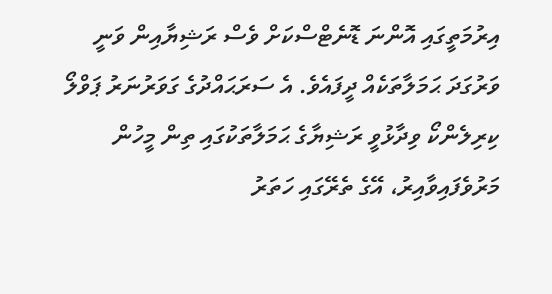އިރުމަތީގައި އޮންނަ ޑޮނެޓްސްކަށް ވެސް ރަޝިޔާއިން ވަނީ ވަރުގަދަ ޙަމަލާތަކެއް ދީފައެވެ. އެ ސަރަޙައްދުގެ ގަވަރުނަރު ޕަވްލޯ ކިރިލެންކޯ ވިދާޅުވީ ރަޝިޔާގެ ޙަމަލާތަކުގައި ތިން މީހުން މަރުވެފައިވާއިރު، އޭގެ ތެރޭގައި ހަތަރު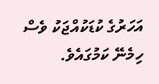އަހަރުގެ ކުޑަކުއްޖަކު ވެސް ހިމެނޭ ކަމުގައެވެ.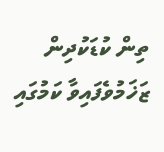ތިން ކުޑަކުދިން ޒަޚަމުވެފައިވާ ކަމުގައި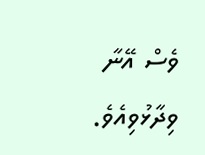ވެސް އޭނާ ވިދާޅުވިއެވެ.